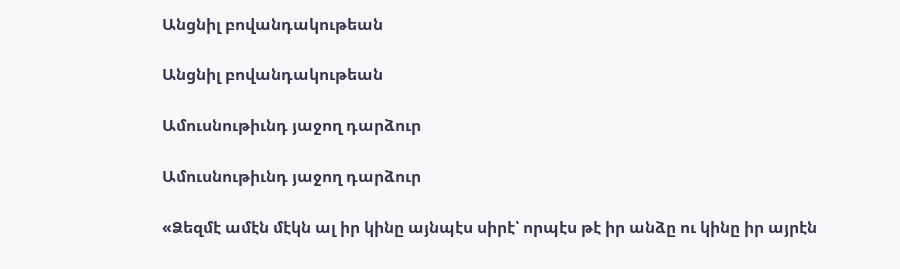Անցնիլ բովանդակութեան

Անցնիլ բովանդակութեան

Ամուսնութիւնդ յաջող դարձուր

Ամուսնութիւնդ յաջող դարձուր

«Ձեզմէ ամէն մէկն ալ իր կինը այնպէս սիրէ՝ որպէս թէ իր անձը ու կինը իր այրէն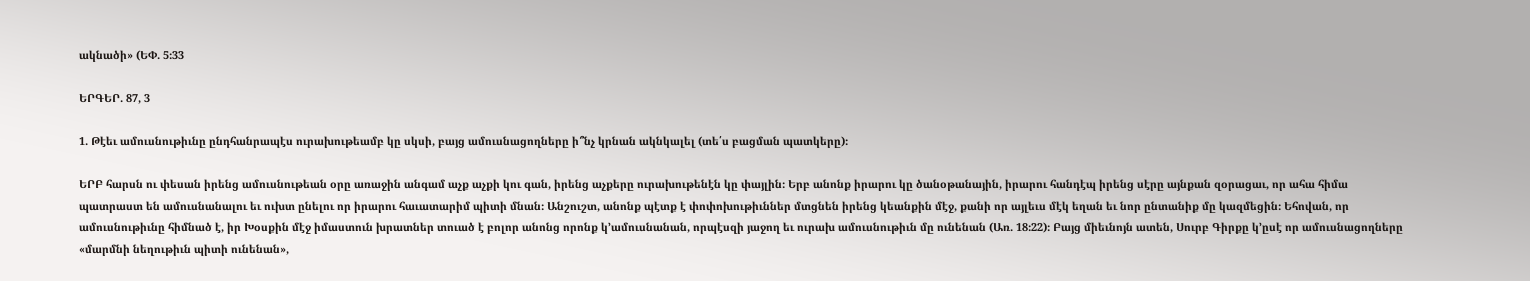ակնածի» (ԵՓ. 5։33

ԵՐԳԵՐ. 87, 3

1. Թէեւ ամուսնութիւնը ընդհանրապէս ուրախութեամբ կը սկսի, բայց ամուսնացողները ի՞նչ կրնան ակնկալել (տե՛ս բացման պատկերը)։

ԵՐԲ հարսն ու փեսան իրենց ամուսնութեան օրը առաջին անգամ աչք աչքի կու գան, իրենց աչքերը ուրախութենէն կը փայլին։ Երբ անոնք իրարու կը ծանօթանային, իրարու հանդէպ իրենց սէրը այնքան զօրացաւ, որ ահա հիմա պատրաստ են ամուսնանալու եւ ուխտ ընելու որ իրարու հաւատարիմ պիտի մնան։ Անշուշտ, անոնք պէտք է փոփոխութիւններ մտցնեն իրենց կեանքին մէջ, քանի որ այլեւս մէկ եղան եւ նոր ընտանիք մը կազմեցին։ Եհովան, որ ամուսնութիւնը հիմնած է, իր Խօսքին մէջ իմաստուն խրատներ տուած է բոլոր անոնց որոնք կ’ամուսնանան, որպէսզի յաջող եւ ուրախ ամուսնութիւն մը ունենան (Առ. 18։22)։ Բայց միեւնոյն ատեն, Սուրբ Գիրքը կ’ըսէ որ ամուսնացողները «մարմնի նեղութիւն պիտի ունենան»,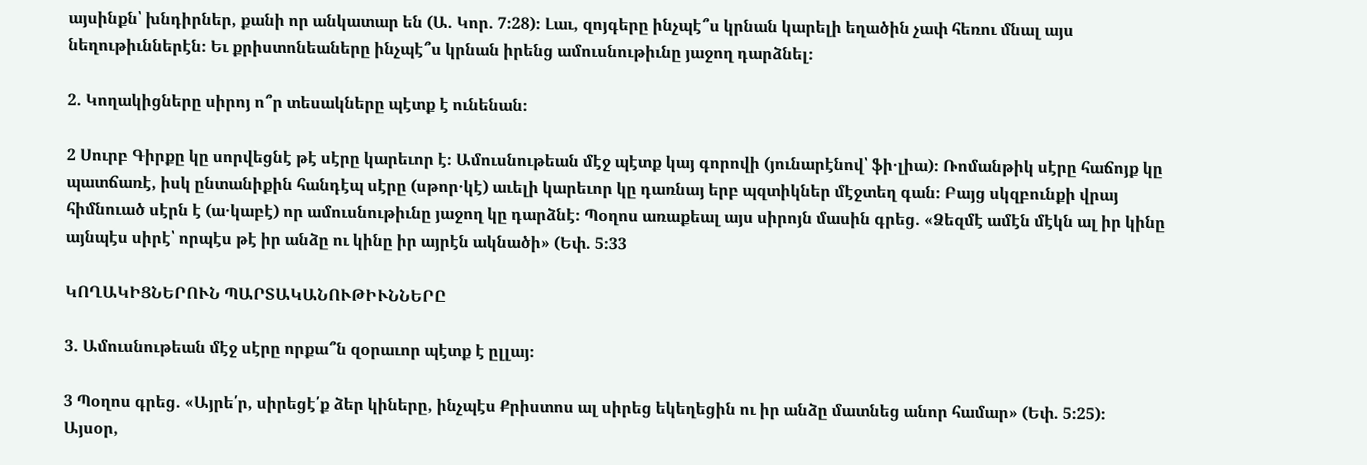այսինքն՝ խնդիրներ, քանի որ անկատար են (Ա. Կոր. 7։28)։ Լաւ, զոյգերը ինչպէ՞ս կրնան կարելի եղածին չափ հեռու մնալ այս նեղութիւններէն։ Եւ քրիստոնեաները ինչպէ՞ս կրնան իրենց ամուսնութիւնը յաջող դարձնել։

2. Կողակիցները սիրոյ ո՞ր տեսակները պէտք է ունենան։

2 Սուրբ Գիրքը կը սորվեցնէ թէ սէրը կարեւոր է։ Ամուսնութեան մէջ պէտք կայ գորովի (յունարէնով՝ ֆի·լիա)։ Ռոմանթիկ սէրը հաճոյք կը պատճառէ, իսկ ընտանիքին հանդէպ սէրը (սթոր·կէ) աւելի կարեւոր կը դառնայ երբ պզտիկներ մէջտեղ գան։ Բայց սկզբունքի վրայ հիմնուած սէրն է (ա·կաբէ) որ ամուսնութիւնը յաջող կը դարձնէ։ Պօղոս առաքեալ այս սիրոյն մասին գրեց. «Ձեզմէ ամէն մէկն ալ իր կինը այնպէս սիրէ՝ որպէս թէ իր անձը ու կինը իր այրէն ակնածի» (Եփ. 5։33

ԿՈՂԱԿԻՑՆԵՐՈՒՆ ՊԱՐՏԱԿԱՆՈՒԹԻՒՆՆԵՐԸ

3. Ամուսնութեան մէջ սէրը որքա՞ն զօրաւոր պէտք է ըլլայ։

3 Պօղոս գրեց. «Այրե՛ր, սիրեցէ՛ք ձեր կիները, ինչպէս Քրիստոս ալ սիրեց եկեղեցին ու իր անձը մատնեց անոր համար» (Եփ. 5։25)։ Այսօր,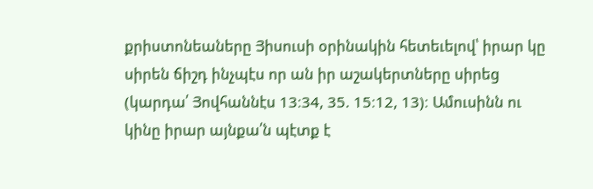քրիստոնեաները Յիսուսի օրինակին հետեւելով՝ իրար կը սիրեն ճիշդ ինչպէս որ ան իր աշակերտները սիրեց (կարդա՛ Յովհաննէս 13։34, 35. 15։12, 13)։ Ամուսինն ու կինը իրար այնքա՛ն պէտք է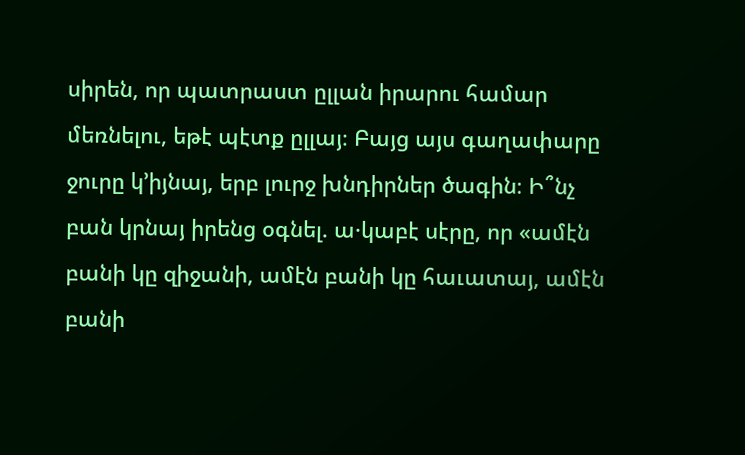սիրեն, որ պատրաստ ըլլան իրարու համար մեռնելու, եթէ պէտք ըլլայ։ Բայց այս գաղափարը ջուրը կ’իյնայ, երբ լուրջ խնդիրներ ծագին։ Ի՞նչ բան կրնայ իրենց օգնել. ա·կաբէ սէրը, որ «ամէն բանի կը զիջանի, ամէն բանի կը հաւատայ, ամէն բանի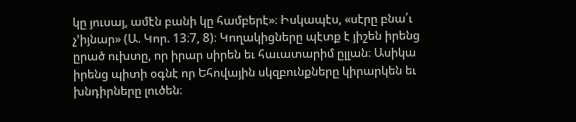կը յուսայ, ամէն բանի կը համբերէ»։ Իսկապէս, «սէրը բնա՛ւ չ’իյնար» (Ա. Կոր. 13։7, 8)։ Կողակիցները պէտք է յիշեն իրենց ըրած ուխտը, որ իրար սիրեն եւ հաւատարիմ ըլլան։ Ասիկա իրենց պիտի օգնէ որ Եհովային սկզբունքները կիրարկեն եւ խնդիրները լուծեն։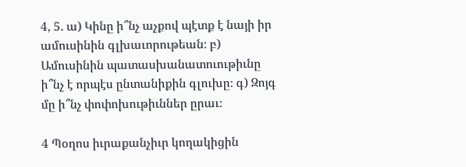4, 5. ա) Կինը ի՞նչ աչքով պէտք է նայի իր ամուսինին գլխաւորութեան։ բ) Ամուսինին պատասխանատուութիւնը ի՞նչ է որպէս ընտանիքին գլուխը։ գ) Զոյգ մը ի՞նչ փոփոխութիւններ ըրաւ։

4 Պօղոս իւրաքանչիւր կողակիցին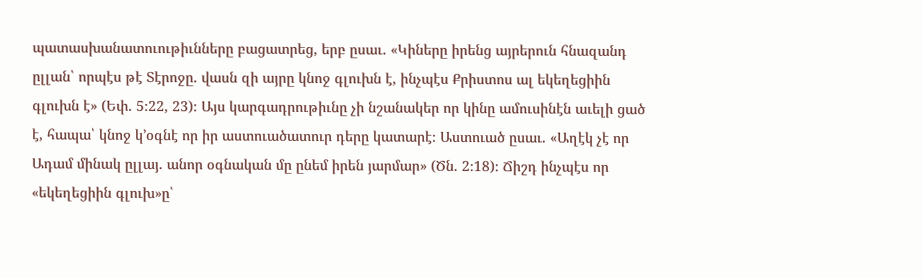պատասխանատուութիւնները բացատրեց, երբ ըսաւ. «Կիները իրենց այրերուն հնազանդ ըլլան՝ որպէս թէ Տէրոջը. վասն զի այրը կնոջ գլուխն է, ինչպէս Քրիստոս ալ եկեղեցիին գլուխն է» (Եփ. 5։22, 23)։ Այս կարգադրութիւնը չի նշանակեր որ կինը ամուսինէն աւելի ցած է, հապա՝ կնոջ կ’օգնէ որ իր աստուածատուր դերը կատարէ։ Աստուած ըսաւ. «Աղէկ չէ որ Ադամ մինակ ըլլայ. անոր օգնական մը ընեմ իրեն յարմար» (Ծն. 2։18)։ Ճիշդ ինչպէս որ «եկեղեցիին գլուխ»ը՝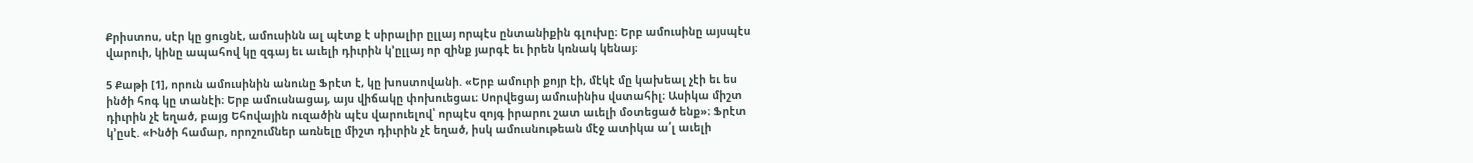Քրիստոս, սէր կը ցուցնէ, ամուսինն ալ պէտք է սիրալիր ըլլայ որպէս ընտանիքին գլուխը։ Երբ ամուսինը այսպէս վարուի, կինը ապահով կը զգայ եւ աւելի դիւրին կ’ըլլայ որ զինք յարգէ եւ իրեն կռնակ կենայ։

5 Քաթի [1], որուն ամուսինին անունը Ֆրէտ է, կը խոստովանի. «Երբ ամուրի քոյր էի, մէկէ մը կախեալ չէի եւ ես ինծի հոգ կը տանէի։ Երբ ամուսնացայ, այս վիճակը փոխուեցաւ։ Սորվեցայ ամուսինիս վստահիլ։ Ասիկա միշտ դիւրին չէ եղած, բայց Եհովային ուզածին պէս վարուելով՝ որպէս զոյգ իրարու շատ աւելի մօտեցած ենք»։ Ֆրէտ կ’ըսէ. «Ինծի համար, որոշումներ առնելը միշտ դիւրին չէ եղած, իսկ ամուսնութեան մէջ ատիկա ա՛լ աւելի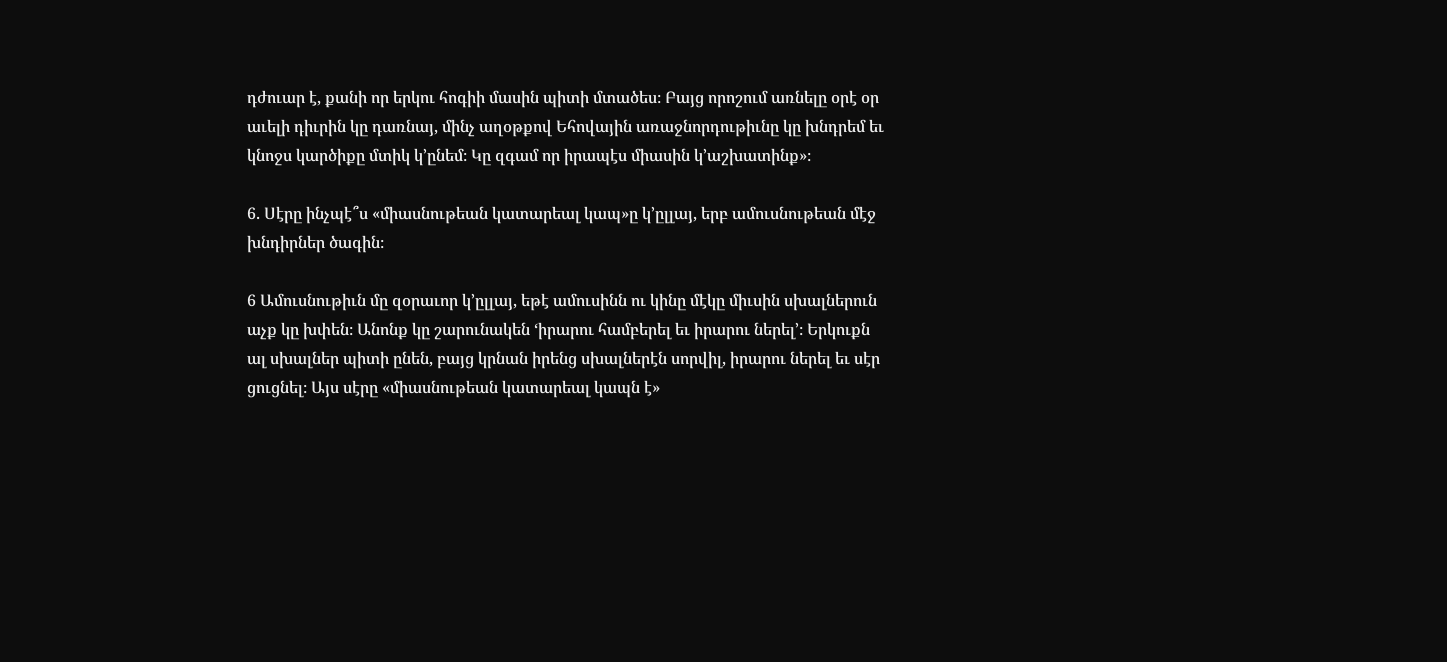դժուար է, քանի որ երկու հոգիի մասին պիտի մտածես։ Բայց որոշում առնելը օրէ օր աւելի դիւրին կը դառնայ, մինչ աղօթքով Եհովային առաջնորդութիւնը կը խնդրեմ եւ կնոջս կարծիքը մտիկ կ’ընեմ։ Կը զգամ որ իրապէս միասին կ’աշխատինք»։

6. Սէրը ինչպէ՞ս «միասնութեան կատարեալ կապ»ը կ’ըլլայ, երբ ամուսնութեան մէջ խնդիրներ ծագին։

6 Ամուսնութիւն մը զօրաւոր կ’ըլլայ, եթէ ամուսինն ու կինը մէկը միւսին սխալներուն աչք կը խփեն։ Անոնք կը շարունակեն ‘իրարու համբերել եւ իրարու ներել’։ Երկուքն ալ սխալներ պիտի ընեն, բայց կրնան իրենց սխալներէն սորվիլ, իրարու ներել եւ սէր ցուցնել։ Այս սէրը «միասնութեան կատարեալ կապն է»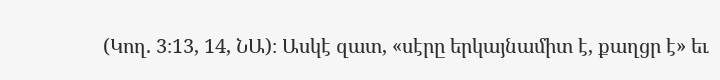(Կող. 3։13, 14, ՆԱ)։ Ասկէ զատ, «սէրը երկայնամիտ է, քաղցր է» եւ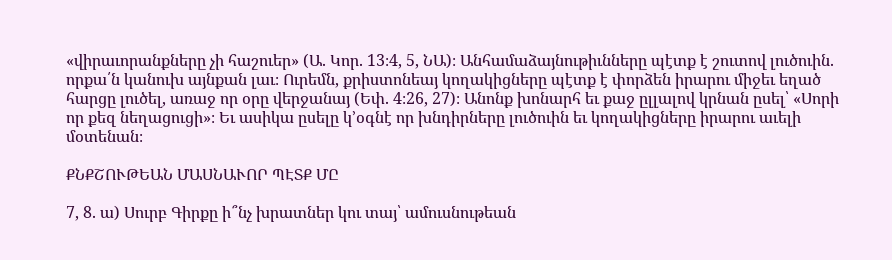«վիրաւորանքները չի հաշուեր» (Ա. Կոր. 13։4, 5, ՆԱ)։ Անհամաձայնութիւնները պէտք է շուտով լուծուին. որքա՛ն կանուխ այնքան լաւ։ Ուրեմն, քրիստոնեայ կողակիցները պէտք է փորձեն իրարու միջեւ եղած հարցը լուծել, առաջ որ օրը վերջանայ (Եփ. 4։26, 27)։ Անոնք խոնարհ եւ քաջ ըլլալով կրնան ըսել՝ «Սորի որ քեզ նեղացուցի»։ Եւ ասիկա ըսելը կ’օգնէ որ խնդիրները լուծուին եւ կողակիցները իրարու աւելի մօտենան։

ՔՆՔՇՈՒԹԵԱՆ ՄԱՍՆԱՒՈՐ ՊԷՏՔ ՄԸ

7, 8. ա) Սուրբ Գիրքը ի՞նչ խրատներ կու տայ՝ ամուսնութեան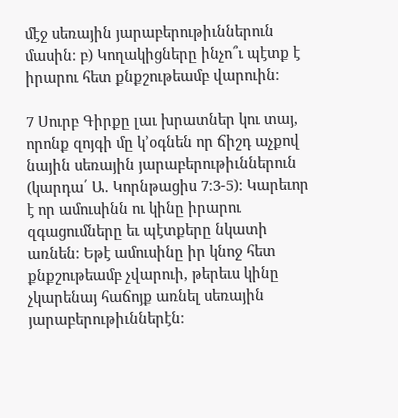մէջ սեռային յարաբերութիւններուն մասին։ բ) Կողակիցները ինչո՞ւ պէտք է իրարու հետ քնքշութեամբ վարուին։

7 Սուրբ Գիրքը լաւ խրատներ կու տայ, որոնք զոյգի մը կ’օգնեն որ ճիշդ աչքով նային սեռային յարաբերութիւններուն (կարդա՛ Ա. Կորնթացիս 7։3-5)։ Կարեւոր է որ ամուսինն ու կինը իրարու զգացումները եւ պէտքերը նկատի առնեն։ Եթէ ամուսինը իր կնոջ հետ քնքշութեամբ չվարուի, թերեւս կինը չկարենայ հաճոյք առնել սեռային յարաբերութիւններէն։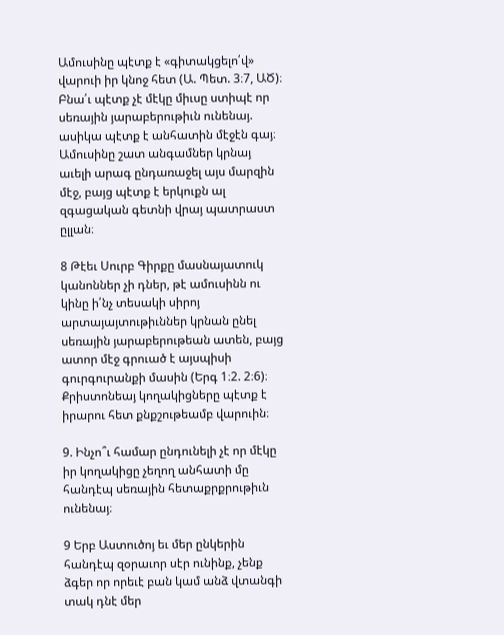Ամուսինը պէտք է «գիտակցելո՛վ» վարուի իր կնոջ հետ (Ա. Պետ. 3։7, ԱԾ)։ Բնա՛ւ պէտք չէ մէկը միւսը ստիպէ որ սեռային յարաբերութիւն ունենայ. ասիկա պէտք է անհատին մէջէն գայ։ Ամուսինը շատ անգամներ կրնայ աւելի արագ ընդառաջել այս մարզին մէջ, բայց պէտք է երկուքն ալ զգացական գետնի վրայ պատրաստ ըլլան։

8 Թէեւ Սուրբ Գիրքը մասնայատուկ կանոններ չի դներ, թէ ամուսինն ու կինը ի՛նչ տեսակի սիրոյ արտայայտութիւններ կրնան ընել սեռային յարաբերութեան ատեն, բայց ատոր մէջ գրուած է այսպիսի գուրգուրանքի մասին (Երգ 1։2. 2։6)։ Քրիստոնեայ կողակիցները պէտք է իրարու հետ քնքշութեամբ վարուին։

9. Ինչո՞ւ համար ընդունելի չէ որ մէկը իր կողակիցը չեղող անհատի մը հանդէպ սեռային հետաքրքրութիւն ունենայ։

9 Երբ Աստուծոյ եւ մեր ընկերին հանդէպ զօրաւոր սէր ունինք, չենք ձգեր որ որեւէ բան կամ անձ վտանգի տակ դնէ մեր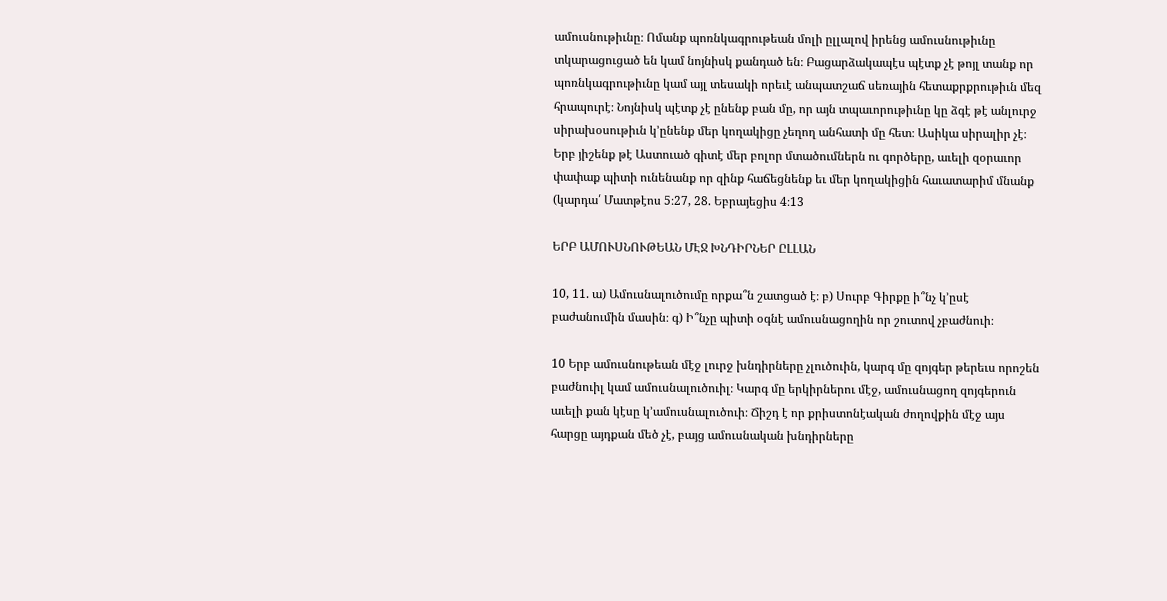ամուսնութիւնը։ Ոմանք պոռնկագրութեան մոլի ըլլալով իրենց ամուսնութիւնը տկարացուցած են կամ նոյնիսկ քանդած են։ Բացարձակապէս պէտք չէ թոյլ տանք որ պոռնկագրութիւնը կամ այլ տեսակի որեւէ անպատշաճ սեռային հետաքրքրութիւն մեզ հրապուրէ։ Նոյնիսկ պէտք չէ ընենք բան մը, որ այն տպաւորութիւնը կը ձգէ թէ անլուրջ սիրախօսութիւն կ’ընենք մեր կողակիցը չեղող անհատի մը հետ։ Ասիկա սիրալիր չէ։ Երբ յիշենք թէ Աստուած գիտէ մեր բոլոր մտածումներն ու գործերը, աւելի զօրաւոր փափաք պիտի ունենանք որ զինք հաճեցնենք եւ մեր կողակիցին հաւատարիմ մնանք (կարդա՛ Մատթէոս 5։27, 28. Եբրայեցիս 4։13

ԵՐԲ ԱՄՈՒՍՆՈՒԹԵԱՆ ՄԷՋ ԽՆԴԻՐՆԵՐ ԸԼԼԱՆ

10, 11. ա) Ամուսնալուծումը որքա՞ն շատցած է։ բ) Սուրբ Գիրքը ի՞նչ կ’ըսէ բաժանումին մասին։ գ) Ի՞նչը պիտի օգնէ ամուսնացողին որ շուտով չբաժնուի։

10 Երբ ամուսնութեան մէջ լուրջ խնդիրները չլուծուին, կարգ մը զոյգեր թերեւս որոշեն բաժնուիլ կամ ամուսնալուծուիլ։ Կարգ մը երկիրներու մէջ, ամուսնացող զոյգերուն աւելի քան կէսը կ’ամուսնալուծուի։ Ճիշդ է որ քրիստոնէական ժողովքին մէջ այս հարցը այդքան մեծ չէ, բայց ամուսնական խնդիրները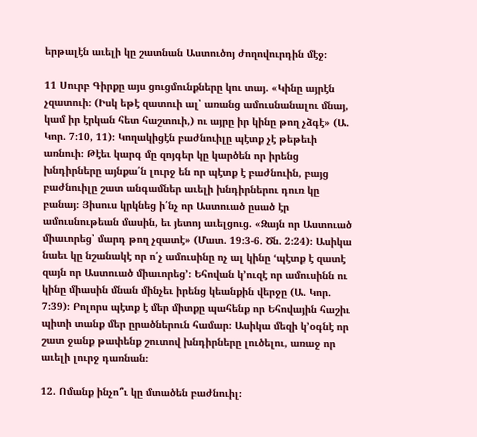երթալէն աւելի կը շատնան Աստուծոյ ժողովուրդին մէջ։

11 Սուրբ Գիրքը այս ցուցմունքները կու տայ. «Կինը այրէն չզատուի։ (Իսկ եթէ զատուի ալ՝ առանց ամուսնանալու մնայ, կամ իր էրկան հետ հաշտուի,) ու այրը իր կինը թող չձգէ» (Ա. Կոր. 7։10, 11)։ Կողակիցէն բաժնուիլը պէտք չէ թեթեւի առնուի։ Թէեւ կարգ մը զոյգեր կը կարծեն որ իրենց խնդիրները այնքա՛ն լուրջ են որ պէտք է բաժնուին, բայց բաժնուիլը շատ անգամներ աւելի խնդիրներու դուռ կը բանայ։ Յիսուս կրկնեց ի՛նչ որ Աստուած ըսած էր ամուսնութեան մասին, եւ յետոյ աւելցուց. «Զայն որ Աստուած միաւորեց՝ մարդ թող չզատէ» (Մատ. 19։3-6. Ծն. 2։24)։ Ասիկա նաեւ կը նշանակէ որ ո՛չ ամուսինը ոչ ալ կինը ‘պէտք է զատէ զայն որ Աստուած միաւորեց’։ Եհովան կ’ուզէ որ ամուսինն ու կինը միասին մնան մինչեւ իրենց կեանքին վերջը (Ա. Կոր. 7։39)։ Բոլորս պէտք է մեր միտքը պահենք որ Եհովային հաշիւ պիտի տանք մեր ըրածներուն համար։ Ասիկա մեզի կ’օգնէ որ շատ ջանք թափենք շուտով խնդիրները լուծելու, առաջ որ աւելի լուրջ դառնան։

12. Ոմանք ինչո՞ւ կը մտածեն բաժնուիլ։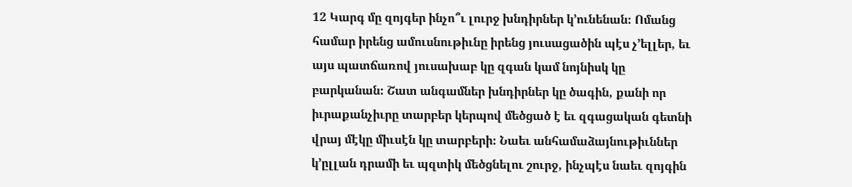12 Կարգ մը զոյգեր ինչո՞ւ լուրջ խնդիրներ կ’ունենան։ Ոմանց համար իրենց ամուսնութիւնը իրենց յուսացածին պէս չ’ելլեր, եւ այս պատճառով յուսախաբ կը զգան կամ նոյնիսկ կը բարկանան։ Շատ անգամներ խնդիրներ կը ծագին, քանի որ իւրաքանչիւրը տարբեր կերպով մեծցած է եւ զգացական գետնի վրայ մէկը միւսէն կը տարբերի։ Նաեւ անհամաձայնութիւններ կ’ըլլան դրամի եւ պզտիկ մեծցնելու շուրջ, ինչպէս նաեւ զոյգին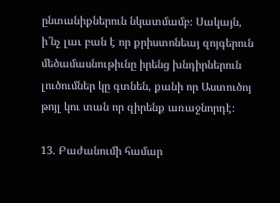ընտանիքներուն նկատմամբ։ Սակայն, ի՜նչ լաւ բան է որ քրիստոնեայ զոյգերուն մեծամասնութիւնը իրենց խնդիրներուն լուծումներ կը գտնեն, քանի որ Աստուծոյ թոյլ կու տան որ զիրենք առաջնորդէ։

13. Բաժանումի համար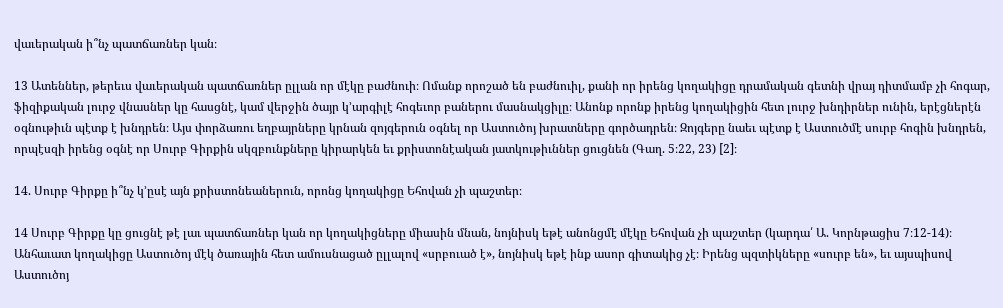վաւերական ի՞նչ պատճառներ կան։

13 Ատեններ, թերեւս վաւերական պատճառներ ըլլան որ մէկը բաժնուի։ Ոմանք որոշած են բաժնուիլ, քանի որ իրենց կողակիցը դրամական գետնի վրայ դիտմամբ չի հոգար, ֆիզիքական լուրջ վնասներ կը հասցնէ, կամ վերջին ծայր կ’արգիլէ հոգեւոր բաներու մասնակցիլը։ Անոնք որոնք իրենց կողակիցին հետ լուրջ խնդիրներ ունին, երէցներէն օգնութիւն պէտք է խնդրեն։ Այս փորձառու եղբայրները կրնան զոյգերուն օգնել որ Աստուծոյ խրատները գործադրեն։ Զոյգերը նաեւ պէտք է Աստուծմէ սուրբ հոգին խնդրեն, որպէսզի իրենց օգնէ որ Սուրբ Գիրքին սկզբունքները կիրարկեն եւ քրիստոնէական յատկութիւններ ցուցնեն (Գաղ. 5։22, 23) [2]։

14. Սուրբ Գիրքը ի՞նչ կ’ըսէ այն քրիստոնեաներուն, որոնց կողակիցը Եհովան չի պաշտեր։

14 Սուրբ Գիրքը կը ցուցնէ թէ լաւ պատճառներ կան որ կողակիցները միասին մնան, նոյնիսկ եթէ անոնցմէ մէկը Եհովան չի պաշտեր (կարդա՛ Ա. Կորնթացիս 7։12-14)։ Անհաւատ կողակիցը Աստուծոյ մէկ ծառային հետ ամուսնացած ըլլալով «սրբուած է», նոյնիսկ եթէ ինք ասոր գիտակից չէ։ Իրենց պզտիկները «սուրբ են», եւ այսպիսով Աստուծոյ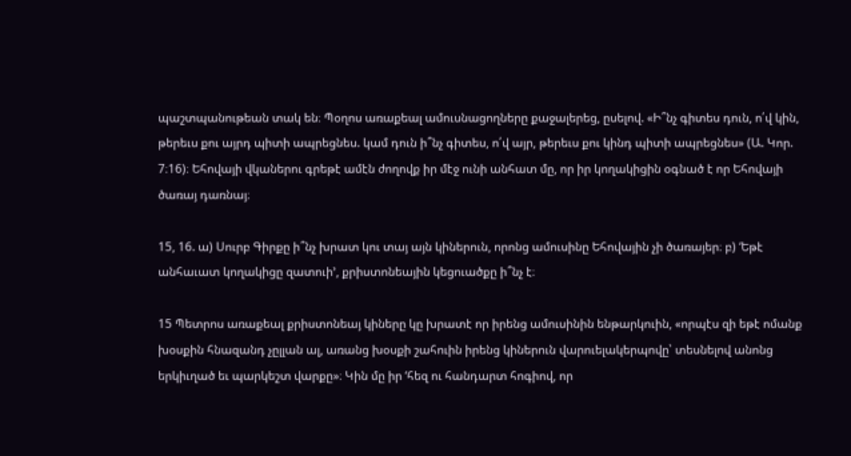պաշտպանութեան տակ են։ Պօղոս առաքեալ ամուսնացողները քաջալերեց, ըսելով. «Ի՞նչ գիտես դուն, ո՛վ կին, թերեւս քու այրդ պիտի ապրեցնես. կամ դուն ի՞նչ գիտես, ո՛վ այր, թերեւս քու կինդ պիտի ապրեցնես» (Ա. Կոր. 7։16)։ Եհովայի վկաներու գրեթէ ամէն ժողովք իր մէջ ունի անհատ մը, որ իր կողակիցին օգնած է որ Եհովայի ծառայ դառնայ։

15, 16. ա) Սուրբ Գիրքը ի՞նչ խրատ կու տայ այն կիներուն, որոնց ամուսինը Եհովային չի ծառայեր։ բ) ‘Եթէ անհաւատ կողակիցը զատուի’, քրիստոնեային կեցուածքը ի՞նչ է։

15 Պետրոս առաքեալ քրիստոնեայ կիները կը խրատէ որ իրենց ամուսինին ենթարկուին, «որպէս զի եթէ ոմանք խօսքին հնազանդ չըլլան ալ, առանց խօսքի շահուին իրենց կիներուն վարուելակերպովը՝ տեսնելով անոնց երկիւղած եւ պարկեշտ վարքը»։ Կին մը իր ‘հեզ ու հանդարտ հոգիով, որ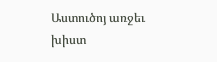Աստուծոյ առջեւ խիստ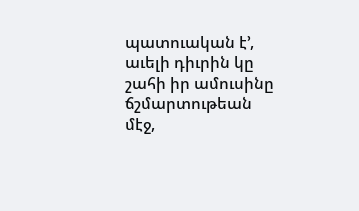պատուական է’, աւելի դիւրին կը շահի իր ամուսինը ճշմարտութեան մէջ,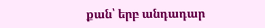քան՝ երբ անդադար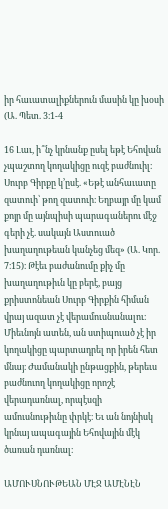իր հաւատալիքներուն մասին կը խօսի (Ա. Պետ. 3։1-4

16 Լաւ, ի՞նչ կրնանք ըսել եթէ Եհովան չպաշտող կողակիցը ուզէ բաժնուիլ։ Սուրբ Գիրքը կ’ըսէ. «Եթէ անհաւատը զատուի՝ թող զատուի։ Եղբայր մը կամ քոյր մը այնպիսի պարագաներու մէջ գերի չէ. սակայն Աստուած խաղաղութեան կանչեց մեզ» (Ա. Կոր. 7։15)։ Թէեւ բաժանումը քիչ մը խաղաղութիւն կը բերէ, բայց քրիստոնեան Սուրբ Գիրքին հիման վրայ ազատ չէ վերամուսնանալու։ Միեւնոյն ատեն, ան ստիպուած չէ իր կողակիցը պարտադրել որ իրեն հետ մնայ։ Ժամանակի ընթացքին, թերեւս բաժնուող կողակիցը որոշէ վերադառնալ, որպէսզի ամուսնութիւնը փրկէ։ Եւ ան նոյնիսկ կրնայ ապագային Եհովային մէկ ծառան դառնալ։

ԱՄՈՒՍՆՈՒԹԵԱՆ ՄԷՋ ԱՄԷՆԷՆ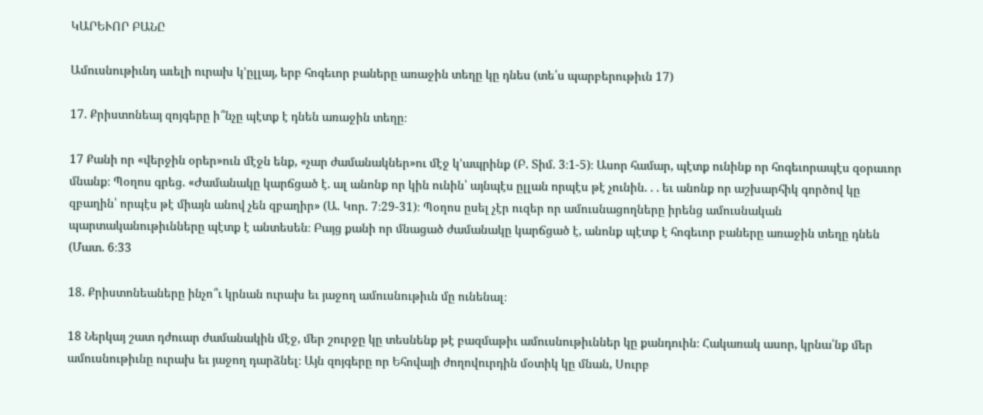ԿԱՐԵՒՈՐ ԲԱՆԸ

Ամուսնութիւնդ աւելի ուրախ կ’ըլլայ, երբ հոգեւոր բաները առաջին տեղը կը դնես (տե՛ս պարբերութիւն 17)

17. Քրիստոնեայ զոյգերը ի՞նչը պէտք է դնեն առաջին տեղը։

17 Քանի որ «վերջին օրեր»ուն մէջն ենք, «չար ժամանակներ»ու մէջ կ’ապրինք (Բ. Տիմ. 3։1-5)։ Ասոր համար, պէտք ունինք որ հոգեւորապէս զօրաւոր մնանք։ Պօղոս գրեց. «Ժամանակը կարճցած է. ալ անոնք որ կին ունին՝ այնպէս ըլլան որպէս թէ չունին. . . եւ անոնք որ աշխարհիկ գործով կը զբաղին՝ որպէս թէ միայն անով չեն զբաղիր» (Ա. Կոր. 7։29-31)։ Պօղոս ըսել չէր ուզեր որ ամուսնացողները իրենց ամուսնական պարտականութիւնները պէտք է անտեսեն։ Բայց քանի որ մնացած ժամանակը կարճցած է, անոնք պէտք է հոգեւոր բաները առաջին տեղը դնեն (Մատ. 6։33

18. Քրիստոնեաները ինչո՞ւ կրնան ուրախ եւ յաջող ամուսնութիւն մը ունենալ։

18 Ներկայ շատ դժուար ժամանակին մէջ, մեր շուրջը կը տեսնենք թէ բազմաթիւ ամուսնութիւններ կը քանդուին։ Հակառակ ասոր, կրնա՛նք մեր ամուսնութիւնը ուրախ եւ յաջող դարձնել։ Այն զոյգերը որ Եհովայի ժողովուրդին մօտիկ կը մնան, Սուրբ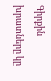Գիրքին խրատները կը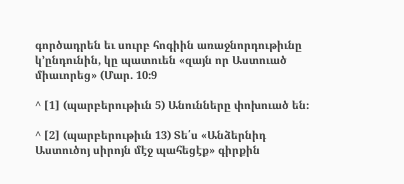գործադրեն եւ սուրբ հոգիին առաջնորդութիւնը կ’ընդունին, կը պատուեն «զայն որ Աստուած միաւորեց» (Մար. 10։9

^ [1] (պարբերութիւն 5) Անունները փոխուած են։

^ [2] (պարբերութիւն 13) Տե՛ս «Անձերնիդ Աստուծոյ սիրոյն մէջ պահեցէք» գիրքին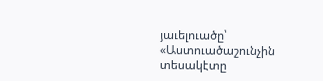յաւելուածը՝ «Աստուածաշունչին տեսակէտը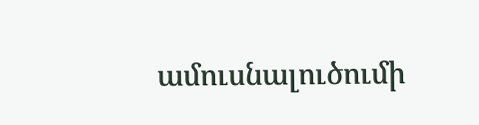ամուսնալուծումի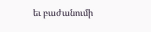եւ բաժանումի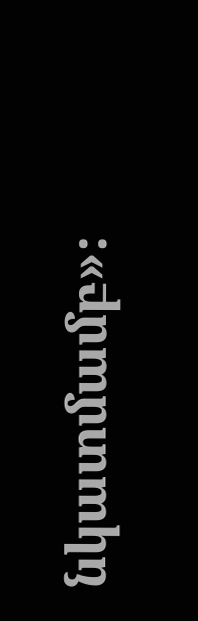նկատմամբ»։